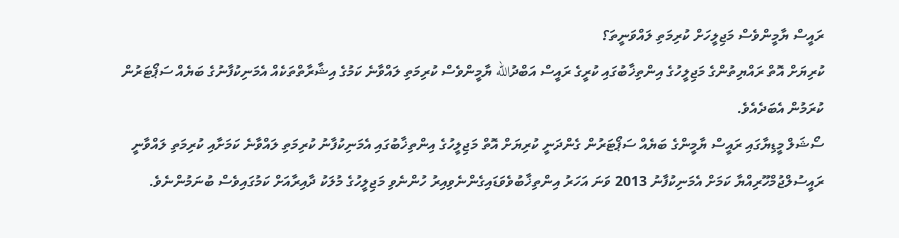ރައީސް ޔާމީންވެސް މަޖިލީހަށް ކުރިމަތި ލައްވަނީތަ؟
ކުރިޔަށް އޮތް ރައްޔިތުންގެ މަޖިލީހުގެ އިންތިޚާބުގައި ކުރީގެ ރައީސް އަބްދުالله ޔާމީންވެސް ކުރިމަތި ލައްވާނެ ކަމުގެ އިޝާރާތްތަކެއް އެމަނިކުފާނުގެ ބަޔެއް ސަޕޯޓަރުން ކުރަމުން އެބަދެއެވެ.
ސޯޝަލް މީޑިޔާގައި ރައީސް ޔާމީންގެ ބަޔެއް ސަޕޯޓަރުން ގެންދަނީ ކުރިޔަށް އޮތް މަޖިލީހުގެ އިންތިޚާބުގައި އެމަނިކުފާނު ކުރިމަތި ލައްވާނެ ކަމަށާއި ކުރިމަތި ލައްވާނީ ރައީސުލްޖުމްހޫރިއްޔާ ކަމަށް އެމަނިކުފާނު 2013 ވަނަ އަހަރު އިންތިޚާބުވެވަޑައިގެންނެވިއިރު ހުންނެވި މަޖިލީހުގެ މުލަކު ދާއިރާއަށް ކަމުގައިވެސް ބުނަމުންނެވެ.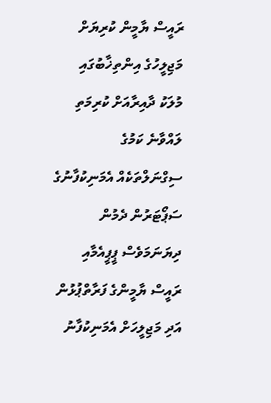ރައީސް ޔާމީން ކުރިޔަށް މަޖިލީހުގެ އިންތިޚާބުގައި މުލަކު ދާއިރާއަށް ކުރިމަތި ލައްވާނެ ކަމުގެ ސިގްނަލްތަކެއް އެމަނިކުފާނުގެ ސަޕޯޓަރުން ދެމުން ދިޔަނަމަވެސް ޕީޕީއެމާއި ރައީސް ޔާމީންގެ ފަރާތްޕުޅުން އަދި މަޖިލީހަށް އެމަނިކުފާނު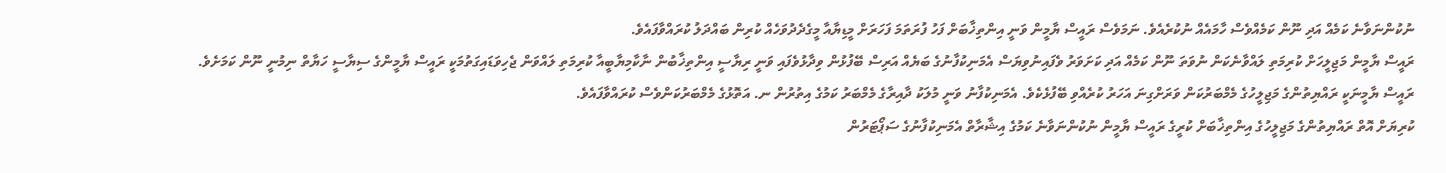ނުކުންނަވާނެ ކަމެއް އަދި ނޫން ކަމެއްވެސް ހާމައެއް ނުކުރެއެވެ. ނަމަވެސް ރައީސް ޔާމީން ވަނީ އިންތިޚާބަށް ފަހު ފުރަތަމަ ފަހަރަށް މީޑިޔާއާ މީގެދެދުވަހެއް ކުރިން ބައްދަލު ކުރައްވާފައެވެ.
ރައީސް ޔާމީން މަޖިލީހަށް ކުރިމަތި ލައްވާނެކަން ނުވަތަ ނޫން ކަމެއް އަދި ކަށަވަރު ވެފައިނުވިޔަސް އެމަނިކުފާނުގެ ބަޔެއް އަރިސް ބޭފުޅުން ވިދާޅުވެފައި ވަނީ ރިޔާސީ އިންތިޚާބުން ނާކާމިޔާބީއާ ކުރިމަތި ލައްވަން ޖެހިވަޑައިގަތުމަކީ ރައީސް ޔާމީންގެ ސިޔާސީ ހަޔާތް ނިމުނީ ނޫން ކަމަށެވެ.
ރައީސް ޔާމީނަކީ ރައްޔިތުންގެ މަޖިލީހުގެ މެމްބަރުކަން ވަރަށްގިނަ އަހަރު ކުރެއްވި ބޭފުޅެކެވެ. އެމަނިކުފާނު ވަނީ މުލަކު ދާއިރާގެ މެމްބަރު ކަމުގެ އިތުރުން ނ. އަތޮޅުގެ މެމްބަރުކަންވެސް ކުރައްވާފައެވެ.
ކުރިޔަށް އޮތް ރައްޔިތުންގެ މަޖިލީހުގެ އިންތިޚާބަށް ކުރީގެ ރައީސް ޔާމީން ނުކުންނަވާނެ ކަމުގެ އިޝާރާތް އެމަނިކުފާނުގެ ސަޕޯޓަރުން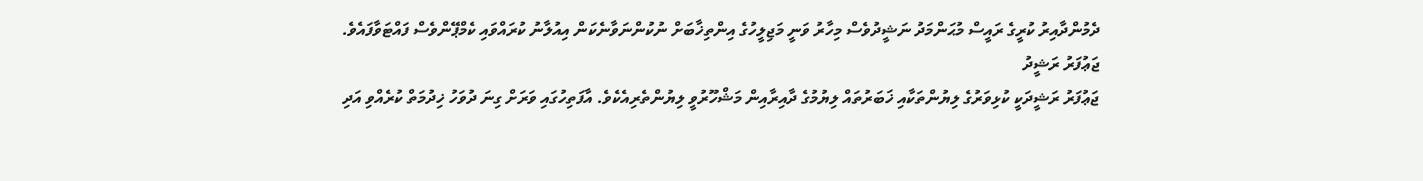ދެމުންދާއިރު ކުރީގެ ރައީސް މުޙަންމަދު ނަޝީދުވެސް މިހާރު ވަނީ މަޖިލީހުގެ އިންތިޚާބަށް ނުކުންނަވާނެކަން އިއުލާނު ކުރައްވައި ކެމްޕޭންވެސް ފައްޓަވާފައެވެ.
ޖަޢުފަރު ރަޝީދު
ޖަޢުފަރު ރަޝީދަކީ ކުޅިވަރުގެ ލިޔުންތަކާއި ޚަބަރުތައް ލިޔުމުގެ ދާއިރާއިން މަޝްހޫރުވީ ލިޔުންތެރިއެކެވެ. އާފަތިހުގައި ވަރަށް ގިނަ ދުވަހު ޚިދުމަތް ކުރެއްވި އަދި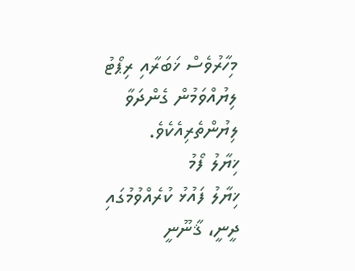މިހާރުވެސް ޚަބަރާއި ރިޕޯޓު ލިޔުއްވަމުން ގެންދަވާ ލިޔުންތެރިއެކެވެ.
ޚިޔާލު ފޯމު
ޚިޔާލު ފައުޅު ކުރެއްވުމުގައި ދީނީ، ޤާނޫނީ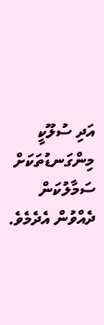އަދި ސުލޫކީ މިންގަނޑުތަކަށް ސަމާލުކަން ދެއްވުން އެދެމެވެ.